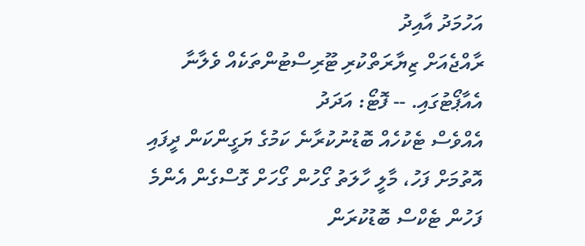އަހުމަދު އާއިދު
ރާއްޖެއަށް ޒިޔާރަތްކުރި ޓޫރިސްޓުންތަކެއް ވެލާނާ އެއާޕޯޓުގައި. -- ފޮޓޯ: އަދަދު
އެއްވެސް ޓެކުހެއް ބޮޑުނުކުރާނެ ކަމުގެ ޔަގީންކަން ދީފައި އޮތުމަށް ފަހު، މާލީ ހާލަތު ގޯހުން ގޯހަށް ގޮސްގެން އެންމެ ފަހުން ޓެކްސް ބޮޑުކުރަން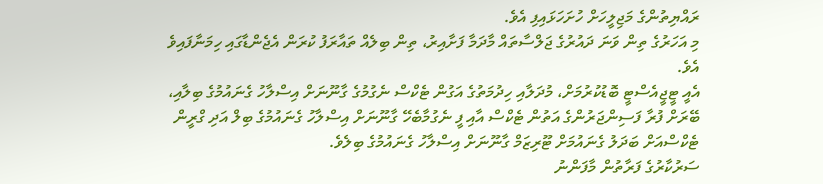ރައްޔިތުންގެ މަޖިލީހަށް ހުށަހަޅައިފި އެވެ.
މި އަހަރުގެ ތިން ވަނަ ދައުރުގެ ޖަލްސާތައް މާދަމާ ފަށާއިރު، ތިން ބިލެއް ތައާރަފު ކުރަން އެޖެންޑާގައި ހިމަނާފައިވެ އެވެ.
އެއީ ޓީޖީއެސްޓީ ބޮޑުކުރުމަށް، މުދަލާއި ހިދުމަތުގެ އަގުން ޓެކްސް ނެގުމުގެ ގާނޫނަށް އިސްލާހު ގެނައުމުގެ ބިލާއި، ބޭރަށް ފުރާ ފަސިންޖަރުންގެ އަތުން ޓެކްސް އާއި ފީ ނެގުމާބެހޭ ގާނޫނަށް އިސްލާހު ގެނައުމުގެ ބިލް އަދި ގްރީން ޓެކްސްއަށް ބަދަލު ގެނައުމަށް ޓޫރިޒަމް ގާނޫނަށް އިސްލާހު ގެނައުމުގެ ބިލެވެ.
ސަރުކާރުގެ ފަރާތުން މާފަންނު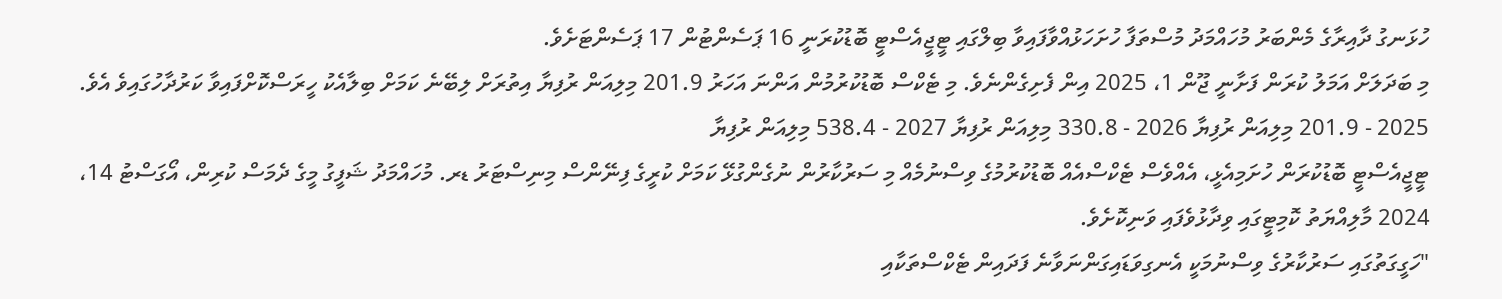ހުޅަނގު ދާއިރާގެ މެންބަރު މުހައްމަދު މުސްތަފާ ހުށަހަޅުއްވާފައިވާ ބިލްގައި ޓީޖީއެސްޓީ ބޮޑުކުރަނީ 16 ޕަސެންޓުން 17 ޕަސެންޓަށެވެ.
މި ބަދަލަށް އަމަލު ކުރަން ފަށާނީ ޖޫން 1، 2025 އިން ފެށިގެންނެވެ. މި ޓެކްސް ބޮޑުކުރުމުން އަންނަ އަހަރު 201.9 މިލިއަން ރުފިޔާ އިތުރަށް ލިބޭނެ ކަމަށް ބިލާއެކު ހީރަސްކޮށްފައިވާ ކަރުދާހުގައިވެ އެވެ.
2025 - 201.9 މިލިއަން ރުފިޔާ 2026 - 330.8 މިލިއަން ރުފިޔާ 2027 - 538.4 މިލިއަން ރުފިޔާ
ޓީޖީއެސްޓީ ބޮޑުކުރަން ހުށަމިއެޅީ، އެއްވެސް ޓެކްސްއެއް ބޮޑުކުރުމުގެ ވިސްނުމެއް މި ސަރުކާރުން ނުގެންގުޅޭ ކަމަށް ކުރީގެ ފިނޭންސް މިނިސްޓަރު ޑރ. މުހައްމަދު ޝަފީގު މީގެ ދެމަސް ކުރިން، އޯގަސްޓު 14، 2024 މާލިއްޔަތު ކޮމިޓީގައި ވިދާޅުވެފައި ވަނިކޮށެވެ.
"ހަގީގަތުގައި ސަރުކާރުގެ ވިސްނުމަކީ އެނގިވަޑައިގަންނަވާނެ ފަދައިން ޓެކްސްތަކާއި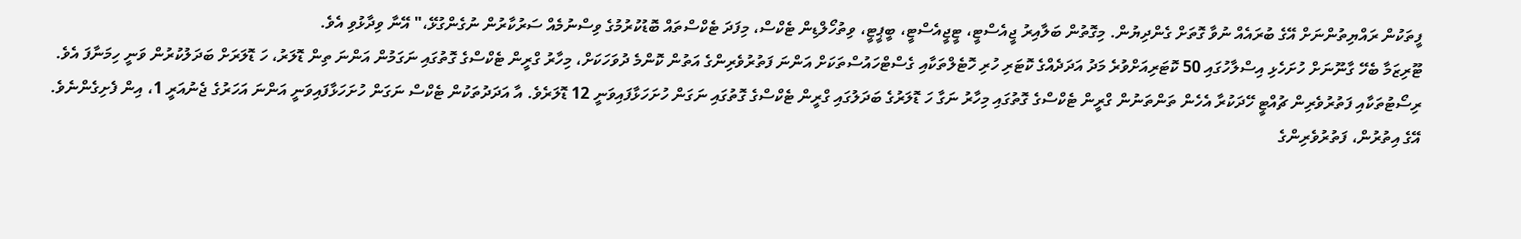ފީތަކުން ރައްޔިތުންނަށް އޭގެ ބުރައެއް ނުވާ ގޮތަށް ގެންދިޔުން. މިގޮތުން ބަލާއިރު ޖީއެސްޓީ، ޓީޖީއެސްޓީ، ބީޕީޓީ، ވިތުހޯލްޑިން ޓެކްސް، މިފަދަ ޓެކްސްތައް ބޮޑުކުރުމުގެ ވިސްނުމެއް ސަރުކާރުން ނުގެންގުޅޭ،" އޭނާ ވިދާޅުވި އެވެ.
ޓޫރިޒަމާ ބެހޭ ގާނޫނަށް ހުށަހެޅި އިސްލާހުގައި 50 ކޮޓަރިއަށްވުރެ މަދު އަދަދެއްގެ ކޮޓަރި ހުރި ހޮޓެލްތަކާއި ގެސްޓްހައުސްތަކަށް އަންނަ ފަތުރުވެރިންގެ އަތުން ކޮންމެ ދުވަހަކަށް، މިހާރު ގްރީން ޓެކްސްގެ ގޮތުގައި ނަގަމުން އަންނަ ތިން ޑޮލަރު، ހަ ޑޮލަރަށް ބަދަލުކުރުން ވަނީ ހިމަނާފަ އެވެ.
ރިސޯޓުތަކާއި ފަތުރުވެރިން ޗުއްޓީ ހޭދަކުރާ އެހެން ތަންތަނުން ގްރީން ޓެކްސްގެ ގޮތުގައި މިހާރު ނަގާ ހަ ޑޮލަރުގެ ބަދަލުގައި ގްރީން ޓެކްސްގެ ގޮތުގައި ނަގަން ހުށަހަޅާފައިވަނީ 12 ޑޮލަރެވެ. އާ އަދަދުތަކުން ޓެކްސް ނަގަން ހުށަހަޅާފައިވަނީ އަންނަ އަހަރުގެ ޖެނުއަރީ 1، އިން ފެށިގެންނެވެ.
އޭގެ އިތުރުން، ފަތުރުވެރިންގެ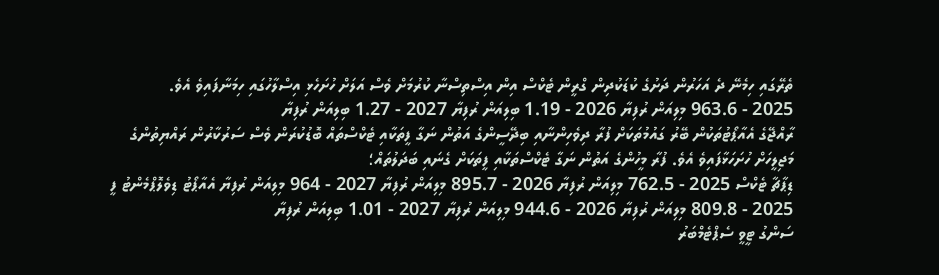ތެރޭގައި ހިމެނޭ ދެ އަހަރުން ދަށުގެ ކުޑަކުދިން ގްރީން ޓެކްސް އިން އިސްތިސްނާ ކުރުމަށް ވެސް އަލަށް ހުށަހެޅި އިސްލާހުގައި ހިމަނާފައިވެ އެވެ.
2025 - 963.6 މިލިއަން ރުފިޔާ 2026 - 1.19 ބިލިއަން ރުފިޔާ 2027 - 1.27 ބިލިއަން ރުފިޔާ
ރާއްޖޭގެ އެއާޕޯޓުތަކުން ބޭރު ގައުމުތަކަށް ފުރާ ދިވެހިންނާއި ބިދޭސީންގެ އަތުން ނަގާ ފީތަކާއި ޓެކްސްތައް ބޮޑުކުރަން ވެސް ސަރުކާރުން ރައްޔިތުންގެ މަޖިލީހަށް ހުށަހަޅާފައިވެ އެވެ. ފުރާ މީހުންގެ އަތުން ނަގާ ޓެކްސްތަކާއި ފީތަކަށް ގެނައި ބަދަލުތައް؛
ޑިޕާޗާ ޓެކްސް 2025 - 762.5 މިލިއަން ރުފިޔާ 2026 - 895.7 މިލިއަން ރުފިޔާ 2027 - 964 މިލިއަން ރުފިޔާ އެއާޕޯޓު ޑިވެލޮޕްމެންޓު ފީ 2025 - 809.8 މިލިއަން ރުފިޔާ 2026 - 944.6 މިލިއަން ރުފިޔާ 2027 - 1.01 ބިލިއަން ރުފިޔާ
ސަންގު ޓީވީ ސެޕްޓެމްބަރު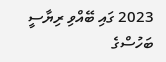2023 ގައި ބޭއްވި ރިޔާސީ ބަހުސްގެ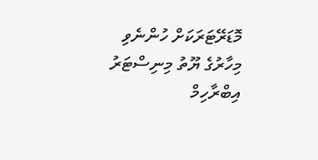މޮޑަރޭޓަރަކަށް ހުންނެވި މިހާރުގެ ޔޫތު މިނިސްޓަރު އިބްރާހިމް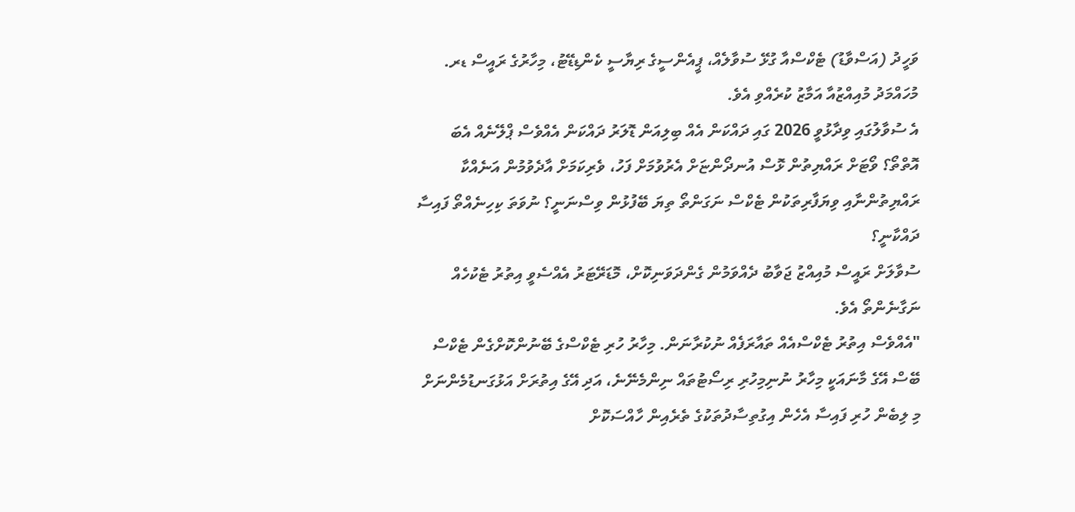ވަހީދު (އަސްވާޑު) ޓެކްސްއާ ގުޅޭ ސުވާލެއް، ޕީއެންސީގެ ރިޔާސީ ކެންޑިޑޭޓު، މިހާރުގެ ރައީސް ޑރ. މުހައްމަދު މުއިއްޒުއާ އަމާޒު ކުރެއްވި އެވެ.
އެ ސުވާލުގައި ވިދާޅުވީ 2026 ގައި ދައްކަން އެއް ބިލިއަން ޑޮލަރު ދައްކަން އެއްވެސް ޕްލޭނެއް އެބަ އޮތްތޯ؟ ވޯޓަށް ރައްޔިތުން ޅޮސް އުނދޯންޏަށް އެރުވުމަށް ފަހު، ވެރިކަމަށް އާދެވުމުން އަނެއްކާ ރައްޔިތުންނާއި ވިޔަފާރިތަކުން ޓެކްސް ނަގަންތޯ ތިޔަ ބޭފުޅުން ވިސްނަނީ؟ ނުވަތަ ކިހިނެއްތޯ ފައިސާ ދައްކާނީ؟
ސުވާލަށް ރައީސް މުއިއްޒު ޖަވާބު ދެއްވަމުން ގެންދަވަނިކޮށް، މޮޑަރޭޓަރު އެއްސެވީ އިތުރު ޓެކުހެއް ނަގާނެންތޯ އެވެ.
"އެއްވެސް އިތުރު ޓެކްސްއެއް ތައާރަފެއް ނުކުރާނަން. މިހާރު ހުރި ޓެކްސްގެ ބޭނުންކޮށްގެން ޓެކްސް ބޭސް އޭގެ މާނައަކީ މިހާރު ނުނިމިހުރި ރިސޯޓުތައް ނިންމެނޭނެ، އަދި އޭގެ އިތުރަށް އަޅުގަނޑުމެންނަށް މި ލިބެން ހުރި ފައިސާ އެހެން އިގުތިސާދުތަކުގެ ތެރެއިން ހާއްސަކޮށް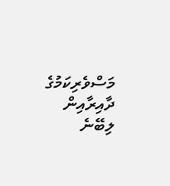މަސްވެރިކަމުގެ ދާއިރާއިން ލިބޭނެ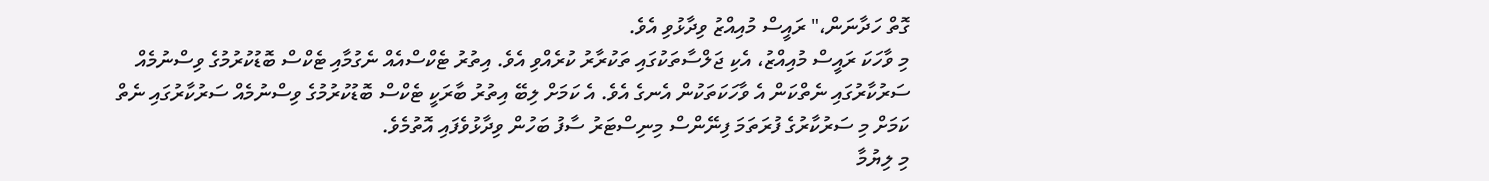ގޮތް ހަދާނަން،" ރައީސް މުއިއްޒު ވިދާޅުވި އެވެ.
މި ވާހަކަ ރައީސް މުއިއްޒު، އެކި ޖަލްސާތަކުގައި ތަކުރާރު ކުރެއްވި އެވެ. އިތުރު ޓެކްސްއެއް ނެގުމާއި ޓެކްސް ބޮޑުކުރުމުގެ ވިސްނުމެއް ސަރުކާރުގައި ނެތްކަން އެ ވާހަކަތަކުން އެނގެ އެވެ. އެ ކަމަށް ލިބޭ އިތުރު ބާރަކީ ޓެކްސް ބޮޑުކުރުމުގެ ވިސްނުމެއް ސަރުކާރުގައި ނެތް ކަމަށް މި ސަރުކާރުގެ ފުރަތަމަ ފިނޭންސް މިނިސްޓަރު ސާފު ބަހުން ވިދާޅުވެފައި އޮތުމެވެ.
މި ލިޔުމާ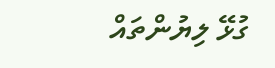ގުޅޭ ލިޔުންތައް